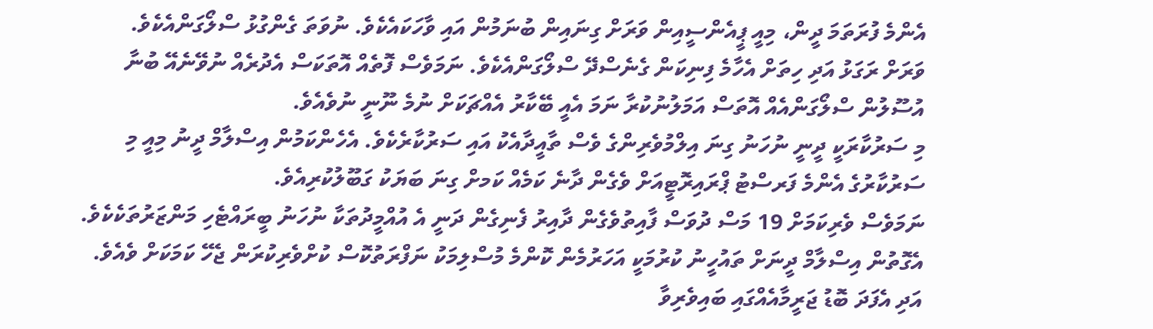އެންމެ ފުރަތަމަ ދީން، މިއީ ޕީއެންސީއިން ވަރަށް ގިނައިން ބުނަމުން އައި ވާހަކައެކެވެ. ނުވަތަ ގެންގުޅު ސްލޯގަންއެކެވެ.
ވަރަށް ރަގަޅު އަދި ހިތަށް އެހާމެ ފިނިކަން ގެނެސްދޭ ސްލޯގަންއެކެވެ. ނަމަވެސް ފޮތެއް އޮތަކަސް އެދުރެއް ނުވޭނެއޭ ބުނާ އުސޫލުން ސްލޯގަންއެއް އޮތަސް އަމަލުނުކުރާ ނަމަ އެއީ ބޭކާރު އެއްޗަކަށް ނުމެ ނޫނީ ނުވެއެވެ.
މި ސަރުކާރަކީ ދީނީ ނުހަނު ގިނަ އިލްމުވެރިންގެ ވެސް ތާއީދާއެކު އައި ސަރުކާރެކެވެ. އެހެންކަމުން އިސްލާމް ދީނު މިއީ މި ސަރުކާރުގެ އެންމެ ފަރސްޓު ޕްރައިރޮޓީއަށް ވެގެން ދާނެ ކަމެއް ކަމށް ގިނަ ބަޔަކު ގަބޫލުކުރިއެވެ.
ނަމަވެސް ވެރިކަމަށް 19 މަސް ދުވަސް ފާއިތުވެގެން ދާއިރު ފެނިގެން ދަނީ އެ އުއްމީދުތަކާ ނުހަނު ބީރައްޓެހި މަންޒަރުތަކެކެވެ. އެގޮތުން އިސްލާމް ދީނަށް ތައުހީނު ކުރުމަކީ އަހަރުމެން ކޮންމެ މުސްލިމަކު ނަފްރަތުކޮސް ކުށްވެރިކުރަން ޖެހޭ ކަމަކަށް ވެއެވެ. އަދި އެފަދަ ބޮޑު ޖަރީމާއެއްގައި ބައިވެރިވާ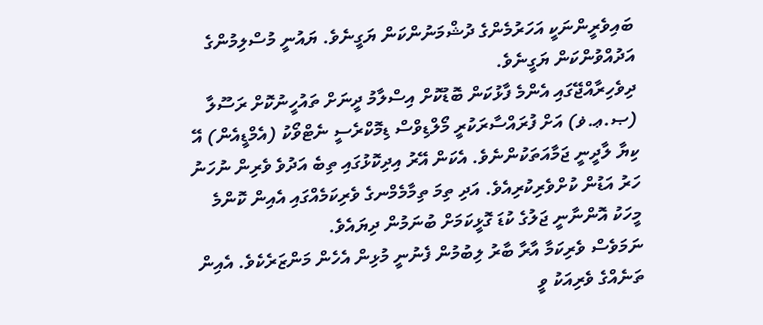ބައިވެރީންނަކީ އަހަރުމެންގެ ދުޝްމަނުންކަން ޔަގީނެވެ. ޔައުނީ މުސްލިމުންގެ އަދުއްވުންކަން ޔަގީނެވެ.
ދިވެހިރާއްޖޭގައި އެންމެ ފާޅުކަން ބޮޑުކޮށް އިސްލާމު ދީނަށް ތައުހީނުކޮށް ރަސޫލާ (ޞ.ޢ.ޥ) އަށް ފުރައްސާރަކުރީ މޯލްޑިވްސް ޑިމޮކްރެސީ ނެޓްވޯކު (އެމްޑީއެން) އޭ ކިޔާ ލާދީނީ ޖަމާއަތަކުންނެވެ. އެކަން އޭރު އިދިކޮޅުގައި ތިބެ އަދުވެ ވެރިން ނުހަނު ހަރު އަޑުން ކުށްވެރިކުރިއެވެ. އަދި ތިމަ ތިމާމެމްނގެ ވެރިކަމެއްގައި އެއިން ކޮންމެ މީހަކު އޮންނާނީ ޖަލުގެ ކުޑަ ގޮޅީކަމަށް ބުނަމުން ދިޔައެވެ.
ނަމަވެސް ވެރިކަމާ އާރާ ބާރު ލިބުމުން ފެނުނީ މުޅިން އެހެން މަންޒަރެކެވެ. އެއިން ތަނެއްގެ ވެރިއަކު ވީ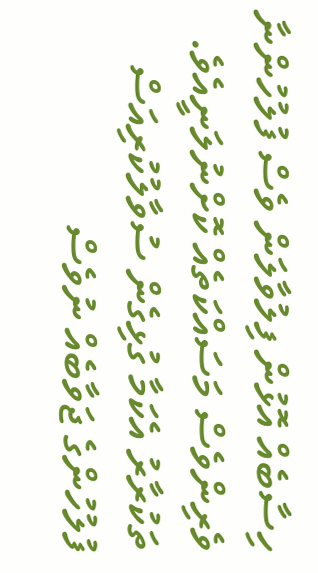ހިސާބެއް އޮޅުން ފިލުވާލަން ވެސް ފުލުހުންނާ ވެރިންވެސް މަސައްކަތެއް ކޮށްނުލަނީއެވެ. ތަކުރާރު އެކަމާ ގުޅިގެން ސުވާލުކުރިއަސް ފުލުހުންގެ ޖަވާބެއް ނުވެސް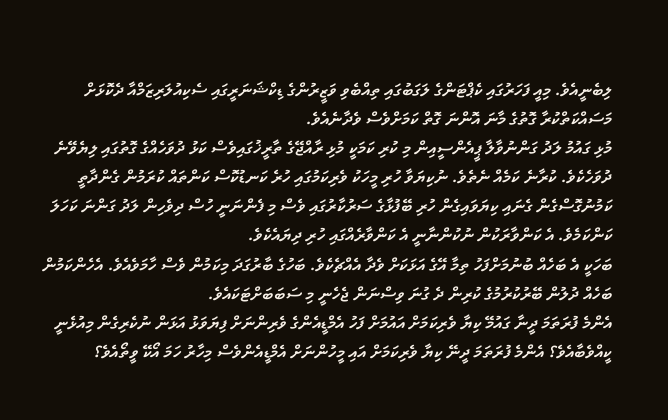ލިބެނީއެވެ. މިއީ ފަހަރުގައި ކެޕްޓަންގެ ލަގަބުގައި ތިއްބެވި ވަޒީރުންގެ ޑިކްޝަނަރީގައި ސެކިއުލަރިޒަމްއާ ދެކޮޅަށް މަސައްކަތްކުރާ ގޮތުގެ މާނަ އޮންނަ ގޮތް ކަމަށްވެސް ވެދާނެއެވެ.
މުޅި ގައުމު ލަދު ގަންނުވާލާ ޕީއެންސީއިން މި ކުރި ކަމަކީ މުޅި ރާއްޖޭގެ ތާރީޚުގައިވެސް ކަޅު ދުވަހެއްގެ ގޮތުގައި ލިޔެވޭނެ ދުވަހެކެވެ. ކުރާނެ ކަމެއް ނެތެވެ. ނުކިޔަވާ ހުރި މީހަކު ވެރިކަމުގައި ހުރެ ކަނޑުކޮސް ކަންތައް ކުރަމުން ގެންދާތީ ކަމުނުގޮސްގެން ގެނައި ކިޔަވައިގެން ހުރި ބޭފުޅާގެ ސަރުކާރުގައި ވެސް މި ފެންނަނީ ހުސް ދިވެހިން ލަދު ގަންނަ ކަހަލަ ކަންކަމެވެ. އެ ކަންވާރަކުން ނުކުންނާނީ އެ ކަންވާރެއްގައި ހުރި ދިޔައެކެވެ.
ބަހަކީ އެ ބަހެއް ބުނުމަށްފަހު ތިމާ އޭގެ އަޅަކަށް ވެދާ އެއްޗެކެވެ. ބަހުގެ ބާރުގަދަ މިކަމުން ވެސް ހާމަވެއެވެ. އެހެންކަމުން ބަހެއް ދުލުން ބޭރުކުރުމުގެ ކުރިން ދެ ގުނަ ވިސްނަން ޖެހެނީ މި ސަބަބަށްޓަކައެވެ.
އެންމެ ފުރަތަމަ ދީނާ ގައުމޭ ކިޔާ ވެރިކަމަށް އައުމަށް ފަހު އެމްޑީއެންގެ ވެރިންނަށް ފިޔަވަޅު އަޅަން ނުކެރިގެން މިއުޅެނީ ކީއްވެބާއެވެ؟ އެންމެ ފުރަތަމަ ދީނޭ ކިޔާ ވެރިކަމަށް އައި މީހުންނަށް އެމްޑީއެންވެސް މިހާރު ހަމަ އޯކޭ ވީތޯއެވެ؟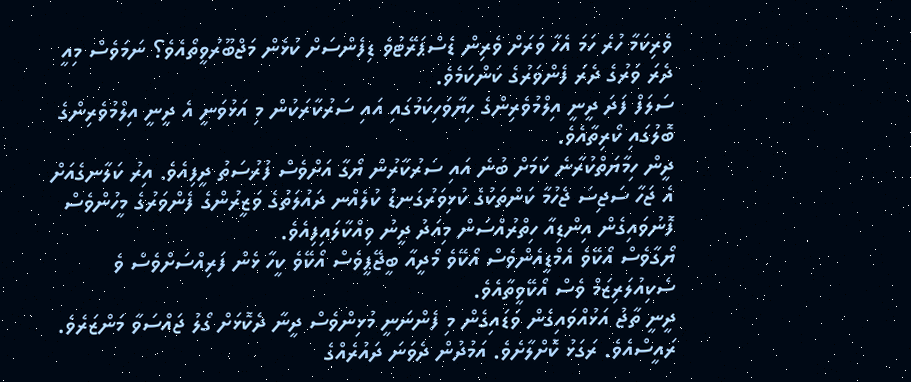ވެރިކަމާ ހުރެ ހަމަ އެހާ ވަރަށް ވެރިން ޑެސްޕަރޭޓުވެ ޑިފެންސަށް ކުޅެން މަޖްބޫރުވީތޯއެވެ؟ ނަމަވެސް މިއީ ދެރަ ވަރުގެ ދެރަ ފެންވަރުގެ ކަންކަމެވެ.
ސަލަފް ފަދަ ދީނީ އިލްމުވެރިންގެ ހިޔާވަހިކަމުގައި އައި ސަރުކާރަކުން މި އަޅުވަނީ އެ ދީނީ އިލްމުވެރިންގެ ބޮލުގައި ކޯރިތާއެވެ.
ދީން ހިމާޔަތްކުރާނެ ކަމަށް ބުނެ އައި ސަރުކާރުން ޔޯގާ އަށްވެސް ފުރުސަތު ދީފިއެވެ. އިރު ކަލާނގެއަށް އެ ޖަހާ ސަޖިސަ ޖެހުމާ ކަންތަކުގެ ކުޅިވަރުގަނޑު ކުލެއްނ ދައުލަތުގެ ވަޒީރުންގެ ފެންވަރުގެ މީހުންވެސް ފޮނުވައިގެން އިންޑިއާ ހިތްރުއްސަން މިއަދު ދީނު ވިއްކާލައިފިއެވެ.
ޔޯގާވެސް އޯކޭވެ އެމްޑީއެންވެސް އޯކޭވެ މޯދީއާ ބީޖޭޕީވެސް އޯކޭވެ ކީހާ ޅެން ފަރިއްސަށްވެސް ވެ ސެކިއުލަރިޒަމް ވެސް އޯކޭވީތާއެވެ.
ދީނީ ތާޖު އަޅުއްވައިގެން ވަޑައިގެން މި ފެންނަނީ މުޅިންވެސް ދީނާ ދެކޮޅަށް ގޯލު ޖައްސަވާ މަންޒަރެވެ. ރައީސްއެވެ. ރަގަޅު ކޮށްލާށެވެ. އަމުދުން ދެވަނަ ދައުރެއްގެ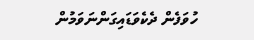ހުވަފެން ދެކެވަޑައިގަންނަވަމުން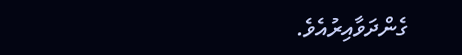ގެންދަވާއިރުއެވެ.